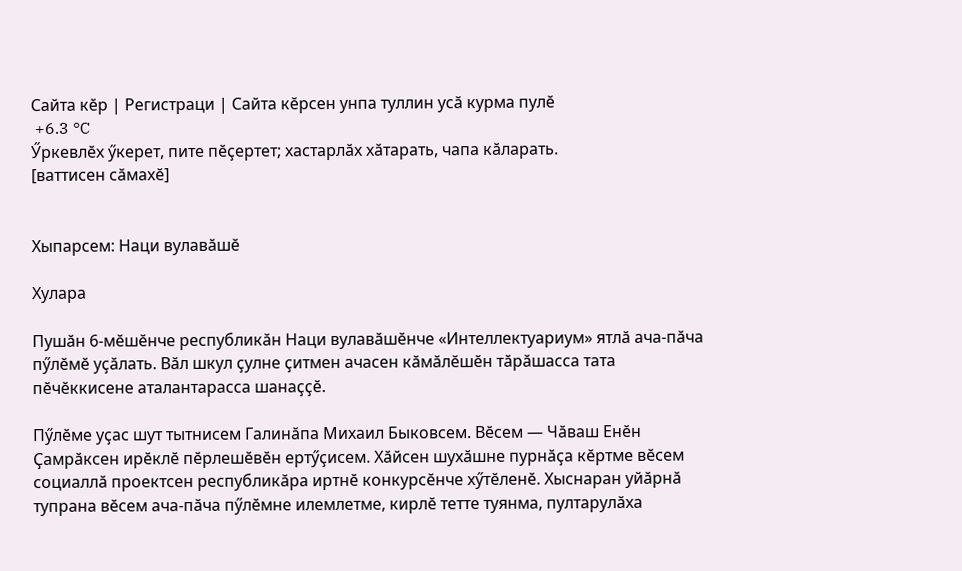Сайта кӗр | Регистраци | Сайта кӗрсен унпа туллин усӑ курма пулӗ
 +6.3 °C
Ӳркевлӗх ӳкерет, пите пӗҫертет; хастарлӑх хӑтарать, чапа кӑларать.
[ваттисен сӑмахӗ]


Хыпарсем: Наци вулавӑшӗ

Хулара

Пушӑн 6-мӗшӗнче республикӑн Наци вулавӑшӗнче «Интеллектуариум» ятлӑ ача-пӑча пӳлӗмӗ уҫӑлать. Вӑл шкул ҫулне ҫитмен ачасен кӑмӑлӗшӗн тӑрӑшасса тата пӗчӗккисене аталантарасса шанаҫҫӗ.

Пӳлӗме уҫас шут тытнисем Галинӑпа Михаил Быковсем. Вӗсем — Чӑваш Енӗн Ҫамрӑксен ирӗклӗ пӗрлешӗвӗн ертӳҫисем. Хӑйсен шухӑшне пурнӑҫа кӗртме вӗсем социаллӑ проектсен республикӑра иртнӗ конкурсӗнче хӳтӗленӗ. Хыснаран уйӑрнӑ тупрана вӗсем ача-пӑча пӳлӗмне илемлетме, кирлӗ тетте туянма, пултарулӑха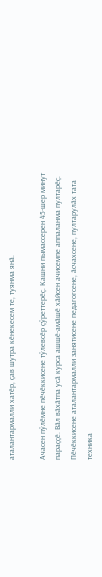аталантармалли хатӗр, ҫав шутра кӗнекесем те, туянма янӑ.

Ачасен пӳлӗмне пӗчӗккисене тӳлевсӗр ҫӳреттерӗҫ. Кашни пымассерен 45-шер минут параҫҫӗ. Вӑл вӑхӑтпа усӑ курса ашшӗ-амӑшӗ хӑйсен ачисемпе аппаланма пултарӗҫ. Пӗчӗккисене аталантармалли занятисене педагогсене, ӑсчахсене, пултарулӑх тата техника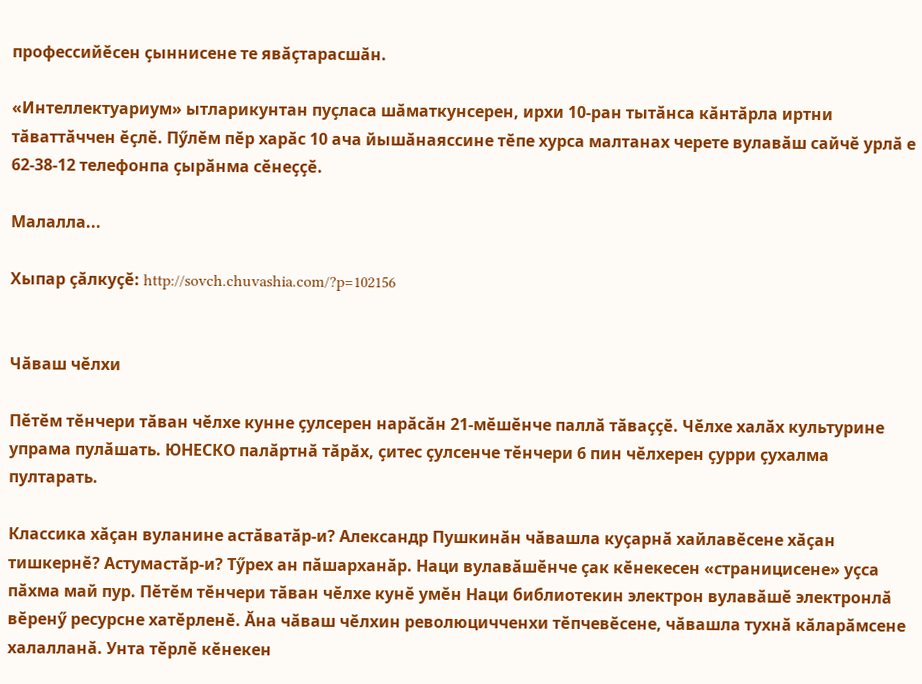профессийӗсен ҫыннисене те явӑҫтарасшӑн.

«Интеллектуариум» ытларикунтан пуҫласа шӑматкунсерен, ирхи 10-ран тытӑнса кӑнтӑрла иртни тӑваттӑччен ӗҫлӗ. Пӳлӗм пӗр харӑс 10 ача йышӑнаяссине тӗпе хурса малтанах черете вулавӑш сайчӗ урлӑ е 62-38-12 телефонпа ҫырӑнма сӗнеҫҫӗ.

Малалла...

Хыпар ҫӑлкуҫӗ: http://sovch.chuvashia.com/?p=102156


Чӑваш чӗлхи

Пӗтӗм тӗнчери тӑван чӗлхе кунне ҫулсерен нарӑсӑн 21-мӗшӗнче паллӑ тӑваҫҫӗ. Чӗлхе халӑх культурине упрама пулӑшать. ЮНЕСКО палӑртнӑ тӑрӑх, ҫитес ҫулсенче тӗнчери 6 пин чӗлхерен ҫурри ҫухалма пултарать.

Классика хӑҫан вуланине астӑватӑр-и? Александр Пушкинӑн чӑвашла куҫарнӑ хайлавӗсене хӑҫан тишкернӗ? Астумастӑр-и? Тӳрех ан пӑшарханӑр. Наци вулавӑшӗнче ҫак кӗнекесен «страницисене» уҫса пӑхма май пур. Пӗтӗм тӗнчери тӑван чӗлхе кунӗ умӗн Наци библиотекин электрон вулавӑшӗ электронлӑ вӗренӳ ресурсне хатӗрленӗ. Ӑна чӑваш чӗлхин революцичченхи тӗпчевӗсене, чӑвашла тухнӑ кӑларӑмсене халалланӑ. Унта тӗрлӗ кӗнекен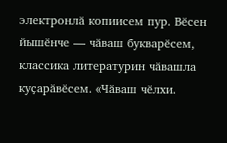электронлӑ копиисем пур. Вӗсен йышӗнче — чӑваш букварӗсем, классика литературин чӑвашла куҫарӑвӗсем. «Чӑваш чӗлхи.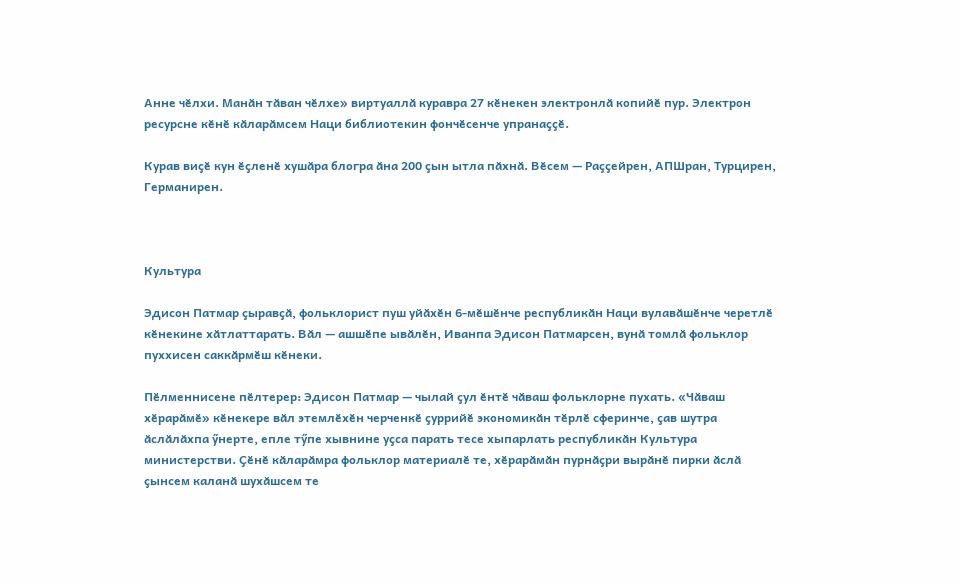Анне чӗлхи. Манӑн тӑван чӗлхе» виртуаллӑ куравра 27 кӗнекен электронлӑ копийӗ пур. Электрон ресурсне кӗнӗ кӑларӑмсем Наци библиотекин фончӗсенче упранаҫҫӗ.

Курав виҫӗ кун ӗҫленӗ хушӑра блогра ӑна 200 ҫын ытла пӑхнӑ. Вӗсем — Раҫҫейрен, АПШран, Турцирен, Германирен.



Культура

Эдисон Патмар ҫыравҫӑ, фольклорист пуш уйӑхӗн 6-мӗшӗнче республикӑн Наци вулавӑшӗнче черетлӗ кӗнекине хӑтлаттарать. Вӑл — ашшӗпе ывӑлӗн, Иванпа Эдисон Патмарсен, вунӑ томлӑ фольклор пуххисен саккӑрмӗш кӗнеки.

Пӗлменнисене пӗлтерер: Эдисон Патмар — чылай ҫул ӗнтӗ чӑваш фольклорне пухать. «Чӑваш хӗрарӑмӗ» кӗнекере вӑл этемлӗхӗн черченкӗ ҫуррийӗ экономикӑн тӗрлӗ сферинче, ҫав шутра ӑслӑлӑхпа ӳнерте, епле тӳпе хывнине уҫса парать тесе хыпарлать республикӑн Культура министерстви. Ҫӗнӗ кӑларӑмра фольклор материалӗ те, хӗрарӑмӑн пурнӑҫри вырӑнӗ пирки ӑслӑ ҫынсем каланӑ шухӑшсем те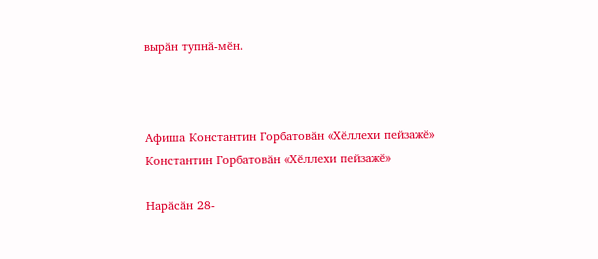вырӑн тупнӑ-мӗн.



Афиша Константин Горбатовӑн «Хӗллехи пейзажӗ»
Константин Горбатовӑн «Хӗллехи пейзажӗ»

Нарӑсӑн 28-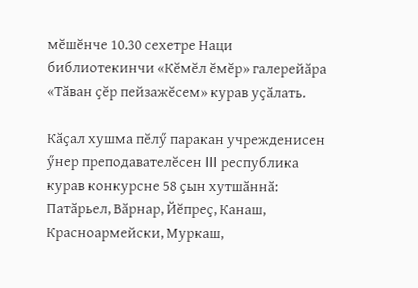мӗшӗнче 10.30 сехетре Наци библиотекинчи «Кӗмӗл ӗмӗр» галерейӑра «Тӑван ҫӗр пейзажӗсем» курав уҫӑлать.

Кӑҫал хушма пӗлӳ паракан учрежденисен ӳнер преподавателӗсен III республика курав конкурсне 58 ҫын хутшӑннӑ: Патӑрьел, Вӑрнар, Йӗпреҫ, Канаш, Красноармейски, Муркаш,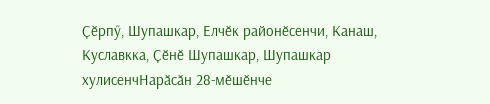Ҫӗрпӳ, Шупашкар, Елчӗк районӗсенчи, Канаш, Куславкка, Ҫӗнӗ Шупашкар, Шупашкар хулисенчНарӑсӑн 28-мӗшӗнче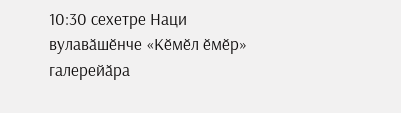10:30 сехетре Наци вулавӑшӗнче «Кӗмӗл ӗмӗр» галерейӑра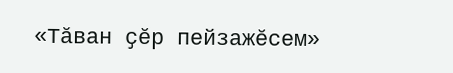«Тӑван ҫӗр пейзажӗсем»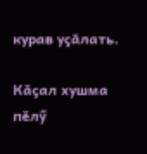курав уҫӑлать.

Кӑҫал хушма пӗлӳ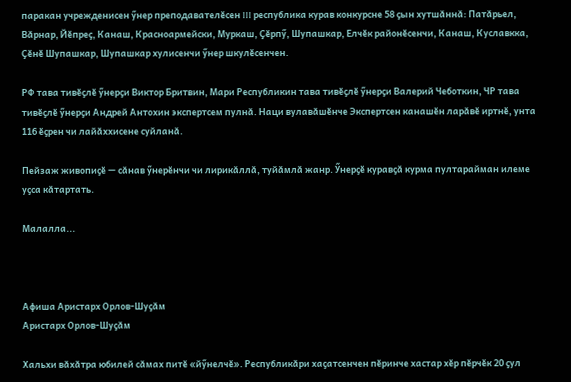паракан учрежденисен ӳнер преподавателӗсен III республика курав конкурсне 58 ҫын хутшӑннӑ: Патӑрьел, Вӑрнар, Йӗпреҫ, Канаш, Красноармейски, Муркаш, Ҫӗрпӳ, Шупашкар, Елчӗк районӗсенчи, Канаш, Куславкка, Ҫӗнӗ Шупашкар, Шупашкар хулисенчи ӳнер шкулӗсенчен.

РФ тава тивӗҫлӗ ӳнерҫи Виктор Бритвин, Мари Республикин тава тивӗҫлӗ ӳнерҫи Валерий Чеботкин, ЧР тава тивӗҫлӗ ӳнерҫи Андрей Антохин экспертсем пулнӑ. Наци вулавӑшӗнче Экспертсен канашӗн ларӑвӗ иртнӗ, унта 116 ӗҫрен чи лайӑххисене суйланӑ.

Пейзаж живопиҫӗ — сӑнав ӳнерӗнчи чи лирикӑллӑ, туйӑмлӑ жанр. Ӳнерҫӗ куравҫӑ курма пултарайман илеме уҫса кӑтартать.

Малалла...



Афиша Аристарх Орлов-Шуҫӑм
Аристарх Орлов-Шуҫӑм

Хальхи вӑхӑтра юбилей сӑмах питӗ «йӳнелчӗ». Республикӑри хаҫатсенчен пӗринче хастар хӗр пӗрчӗк 20 ҫул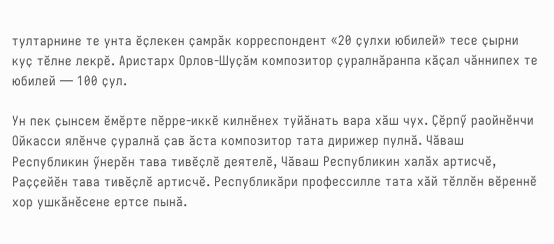тултарнине те унта ӗҫлекен ҫамрӑк корреспондент «20 ҫулхи юбилей» тесе ҫырни куҫ тӗлне лекрӗ. Аристарх Орлов-Шуҫӑм композитор ҫуралнӑранпа кӑҫал чӑннипех те юбилей — 100 ҫул.

Ун пек ҫынсем ӗмӗрте пӗрре-иккӗ килнӗнех туйӑнать вара хӑш чух. Ҫӗрпӳ раойнӗнчи Ойкасси ялӗнче ҫуралнӑ ҫав ӑста композитор тата дирижер пулнӑ. Чӑваш Республикин ӳнерӗн тава тивӗҫлӗ деятелӗ, Чӑваш Республикин халӑх артисчӗ, Раҫҫейӗн тава тивӗҫлӗ артисчӗ. Республикӑри профессилле тата хӑй тӗллӗн вӗреннӗ хор ушкӑнӗсене ертсе пынӑ.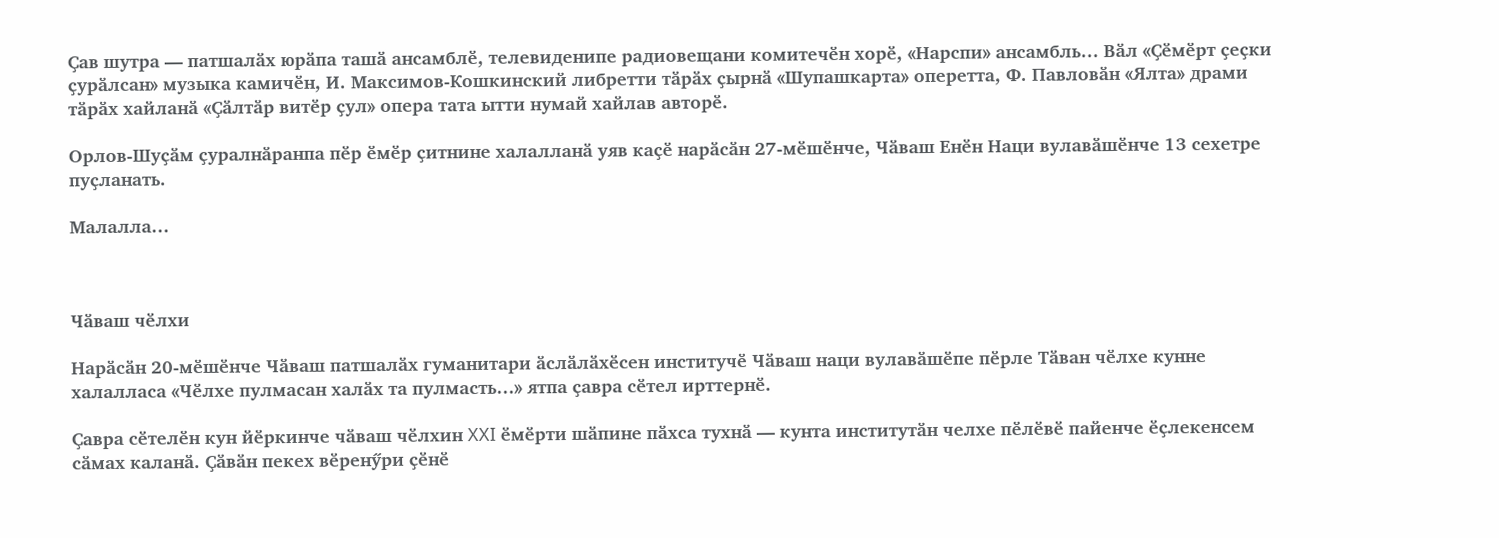Ҫав шутра — патшалӑх юрӑпа ташӑ ансамблӗ, телевиденипе радиовещани комитечӗн хорӗ, «Нарспи» ансамбль… Вӑл «Ҫӗмӗрт ҫеҫки ҫурӑлсан» музыка камичӗн, И. Максимов-Кошкинский либретти тӑрӑх ҫырнӑ «Шупашкарта» оперетта, Ф. Павловӑн «Ялта» драми тӑрӑх хайланӑ «Ҫӑлтӑр витӗр ҫул» опера тата ытти нумай хайлав авторӗ.

Орлов-Шуҫӑм ҫуралнӑранпа пӗр ӗмӗр ҫитнине халалланӑ уяв каҫӗ нарӑсӑн 27-мӗшӗнче, Чӑваш Енӗн Наци вулавӑшӗнче 13 сехетре пуҫланать.

Малалла...



Чӑваш чӗлхи

Нарӑсӑн 20-мӗшӗнче Чӑваш патшалӑх гуманитари ӑслӑлӑхӗсен институчӗ Чӑваш наци вулавӑшӗпе пӗрле Тӑван чӗлхе кунне халалласа «Чӗлхе пулмасан халӑх та пулмасть…» ятпа ҫавра сӗтел ирттернӗ.

Ҫавра сӗтелӗн кун йӗркинче чӑваш чӗлхин XXI ӗмӗрти шӑпине пӑхса тухнӑ — кунта институтӑн челхе пӗлӗвӗ пайенче ӗҫлекенсем сӑмах каланӑ. Ҫӑвӑн пекех вӗренӳри ҫӗнӗ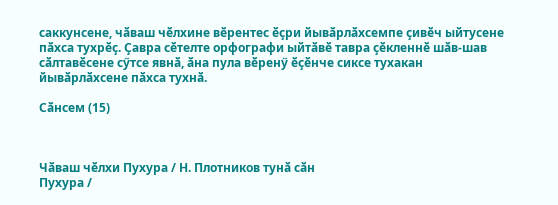саккунсене, чӑваш чӗлхине вӗрентес ӗҫри йывӑрлӑхсемпе ҫивӗч ыйтусене пӑхса тухрӗҫ. Ҫавра сӗтелте орфографи ыйтӑвӗ тавра ҫӗкленнӗ шӑв-шав сӑлтавӗсене сӳтсе явнӑ, ӑна пула вӗренӳ ӗҫӗнче сиксе тухакан йывӑрлӑхсене пӑхса тухнӑ.

Сӑнсем (15)



Чӑваш чӗлхи Пухура / Н. Плотников тунӑ сӑн
Пухура /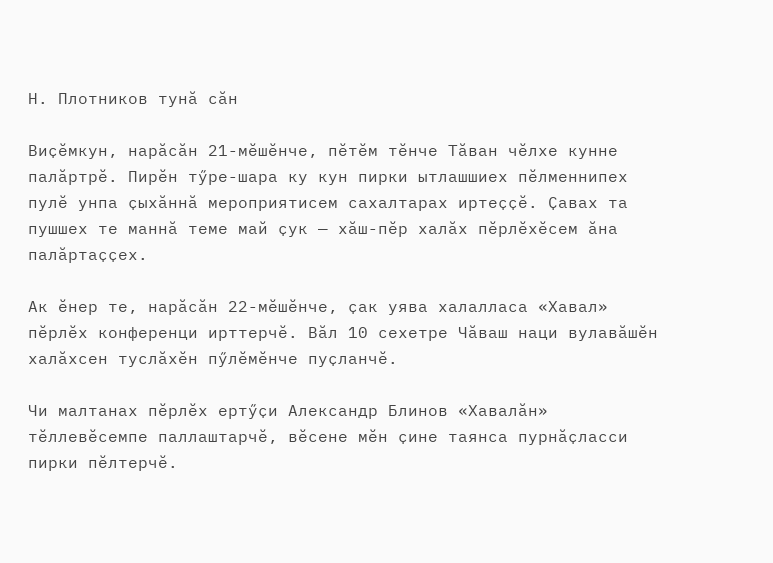Н. Плотников тунӑ сӑн

Виҫӗмкун, нарӑсӑн 21-мӗшӗнче, пӗтӗм тӗнче Тӑван чӗлхе кунне палӑртрӗ. Пирӗн тӳре-шара ку кун пирки ытлашшиех пӗлменнипех пулӗ унпа ҫыхӑннӑ мероприятисем сахалтарах иртеҫҫӗ. Ҫавах та пушшех те маннӑ теме май ҫук — хӑш-пӗр халӑх пӗрлӗхӗсем ӑна палӑртаҫҫех.

Ак ӗнер те, нарӑсӑн 22-мӗшӗнче, ҫак уява халалласа «Хавал» пӗрлӗх конференци ирттерчӗ. Вӑл 10 сехетре Чӑваш наци вулавӑшӗн халӑхсен туслӑхӗн пӳлӗмӗнче пуҫланчӗ.

Чи малтанах пӗрлӗх ертӳҫи Александр Блинов «Хавалӑн» тӗллевӗсемпе паллаштарчӗ, вӗсене мӗн ҫине таянса пурнӑҫласси пирки пӗлтерчӗ.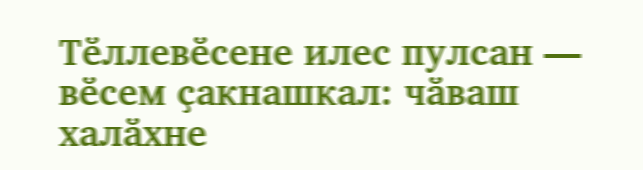Тӗллевӗсене илес пулсан — вӗсем ҫакнашкал: чӑваш халӑхне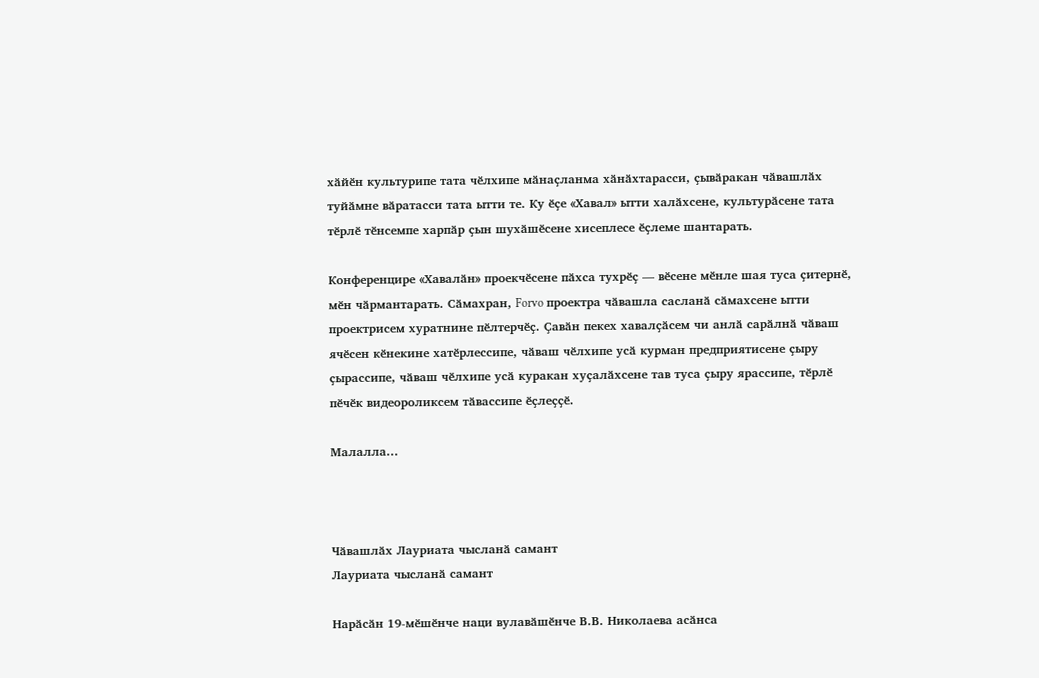хӑйӗн культурипе тата чӗлхипе мӑнаҫланма хӑнӑхтарасси, ҫывӑракан чӑвашлӑх туйӑмне вӑратасси тата ытти те. Ку ӗҫе «Хавал» ытти халӑхсене, культурӑсене тата тӗрлӗ тӗнсемпе харпӑр ҫын шухӑшӗсене хисеплесе ӗҫлеме шантарать.

Конференцире «Хавалӑн» проекчӗсене пӑхса тухрӗҫ — вӗсене мӗнле шая туса ҫитернӗ, мӗн чӑрмантарать. Сӑмахран, Forvo проектра чӑвашла сасланӑ сӑмахсене ытти проектрисем хуратнине пӗлтерчӗҫ. Ҫавӑн пекех хавалҫӑсем чи анлӑ сарӑлнӑ чӑваш ячӗсен кӗнекине хатӗрлессипе, чӑваш чӗлхипе усӑ курман предприятисене ҫыру ҫырассипе, чӑваш чӗлхипе усӑ куракан хуҫалӑхсене тав туса ҫыру ярассипе, тӗрлӗ пӗчӗк видеороликсем тӑвассипе ӗҫлеҫҫӗ.

Малалла...



Чӑвашлӑх Лауриата чысланӑ самант
Лауриата чысланӑ самант

Нарӑсӑн 19-мӗшӗнче наци вулавӑшӗнче В.В. Николаева асӑнса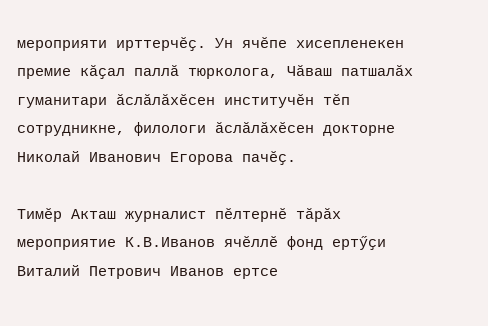мероприяти ирттерчӗҫ. Ун ячӗпе хисепленекен премие кӑҫал паллӑ тюрколога, Чӑваш патшалӑх гуманитари ӑслӑлӑхӗсен институчӗн тӗп сотрудникне, филологи ӑслӑлӑхӗсен докторне Николай Иванович Егорова пачӗҫ.

Тимӗр Акташ журналист пӗлтернӗ тӑрӑх мероприятие К.В.Иванов ячӗллӗ фонд ертӳҫи Виталий Петрович Иванов ертсе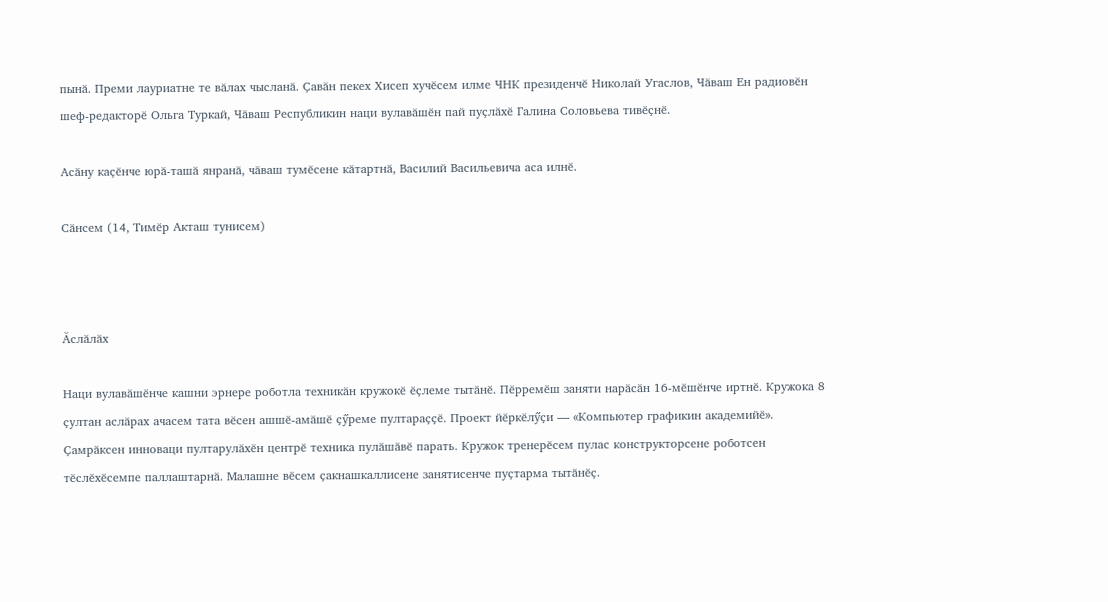пынӑ. Преми лауриатне те вӑлах чысланӑ. Ҫавӑн пекех Хисеп хучӗсем илме ЧНК президенчӗ Николай Угаслов, Чӑваш Ен радиовӗн шеф-редакторӗ Ольга Туркай, Чӑваш Республикин наци вулавӑшӗн пай пуҫлӑхӗ Галина Соловьева тивӗҫнӗ.

Асӑну каҫӗнче юрӑ-ташӑ янранӑ, чӑваш тумӗсене кӑтартнӑ, Василий Васильевича аса илнӗ.

Сӑнсем (14, Тимӗр Акташ тунисем)



Ӑслӑлӑх

Наци вулавӑшӗнче кашни эрнере роботла техникӑн кружокӗ ӗҫлеме тытӑнӗ. Пӗрремӗш заняти нарӑсӑн 16-мӗшӗнче иртнӗ. Кружока 8 ҫултан аслӑрах ачасем тата вӗсен ашшӗ-амӑшӗ ҫӳреме пултараҫҫӗ. Проект йӗркӗлӳҫи — «Компьютер графикин академийӗ». Ҫамрӑксен инноваци пултарулӑхӗн центрӗ техника пулӑшӑвӗ парать. Кружок тренерӗсем пулас конструкторсене роботсен тӗслӗхӗсемпе паллаштарнӑ. Малашне вӗсем ҫакнашкаллисене занятисенче пуҫтарма тытӑнӗҫ.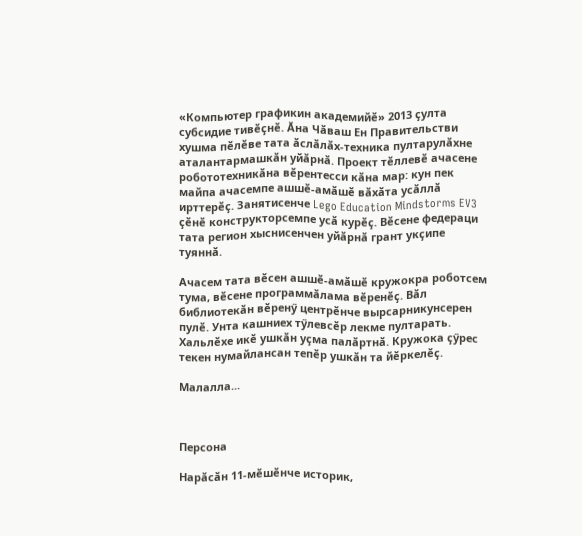«Компьютер графикин академийӗ» 2013 ҫулта субсидие тивӗҫнӗ. Ӑна Чӑваш Ен Правительстви хушма пӗлӗве тата ӑслӑлӑх-техника пултарулӑхне аталантармашкӑн уйӑрнӑ. Проект тӗллевӗ ачасене робототехникӑна вӗрентесси кӑна мар: кун пек майпа ачасемпе ашшӗ-амӑшӗ вӑхӑта усӑллӑ ирттерӗҫ. Занятисенче Lego Education Mindstorms EV3 ҫӗнӗ конструкторсемпе усӑ курӗҫ. Вӗсене федераци тата регион хыснисенчен уйӑрнӑ грант укҫипе туяннӑ.

Ачасем тата вӗсен ашшӗ-амӑшӗ кружокра роботсем тума, вӗсене программӑлама вӗренӗҫ. Вӑл библиотекӑн вӗренӳ центрӗнче вырсарникунсерен пулӗ. Унта кашниех тӳлевсӗр лекме пултарать. Хальлӗхе икӗ ушкӑн уҫма палӑртнӑ. Кружока ҫӳрес текен нумайлансан тепӗр ушкӑн та йӗркелӗҫ.

Малалла...



Персона

Нарӑсӑн 11-мӗшӗнче историк,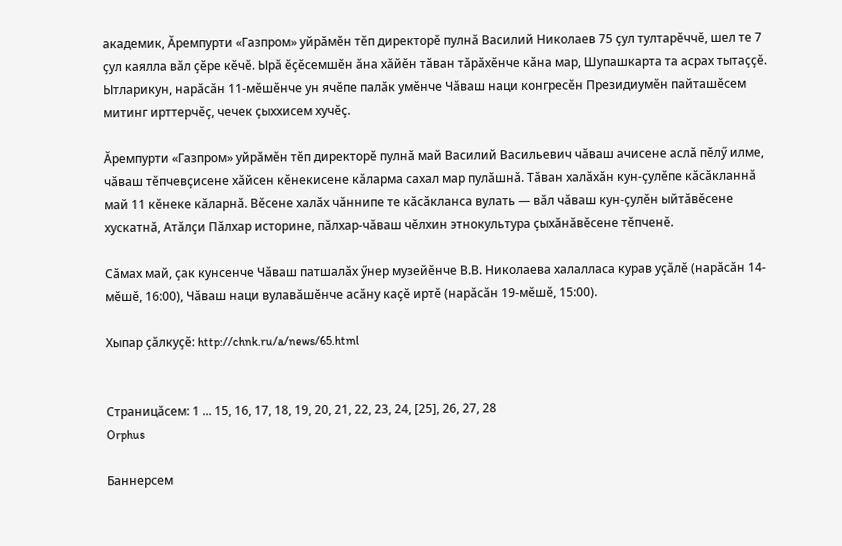академик, Ӑремпурти «Газпром» уйрӑмӗн тӗп директорӗ пулнӑ Василий Николаев 75 ҫул тултарӗччӗ, шел те 7 ҫул каялла вӑл ҫӗре кӗчӗ. Ырӑ ӗҫӗсемшӗн ӑна хӑйӗн тӑван тӑрӑхӗнче кӑна мар, Шупашкарта та асрах тытаҫҫӗ. Ытларикун, нарӑсӑн 11-мӗшӗнче ун ячӗпе палӑк умӗнче Чӑваш наци конгресӗн Президиумӗн пайташӗсем митинг ирттерчӗҫ, чечек ҫыххисем хучӗҫ.

Ӑремпурти «Газпром» уйрӑмӗн тӗп директорӗ пулнӑ май Василий Васильевич чӑваш ачисене аслӑ пӗлӳ илме, чӑваш тӗпчевҫисене хӑйсен кӗнекисене кӑларма сахал мар пулӑшнӑ. Тӑван халӑхӑн кун-ҫулӗпе кӑсӑкланнӑ май 11 кӗнеке кӑларнӑ. Вӗсене халӑх чӑннипе те кӑсӑкланса вулать — вӑл чӑваш кун-ҫулӗн ыйтӑвӗсене хускатнӑ, Атӑлҫи Пӑлхар историне, пӑлхар-чӑваш чӗлхин этнокультура ҫыхӑнӑвӗсене тӗпченӗ.

Сӑмах май, ҫак кунсенче Чӑваш патшалӑх ӳнер музейӗнче В.В. Николаева халалласа курав уҫӑлӗ (нарӑсӑн 14-мӗшӗ, 16:00), Чӑваш наци вулавӑшӗнче асӑну каҫӗ иртӗ (нарӑсӑн 19-мӗшӗ, 15:00).

Хыпар ҫӑлкуҫӗ: http://chnk.ru/a/news/65.html


Страницӑсем: 1 ... 15, 16, 17, 18, 19, 20, 21, 22, 23, 24, [25], 26, 27, 28
Orphus

Баннерсем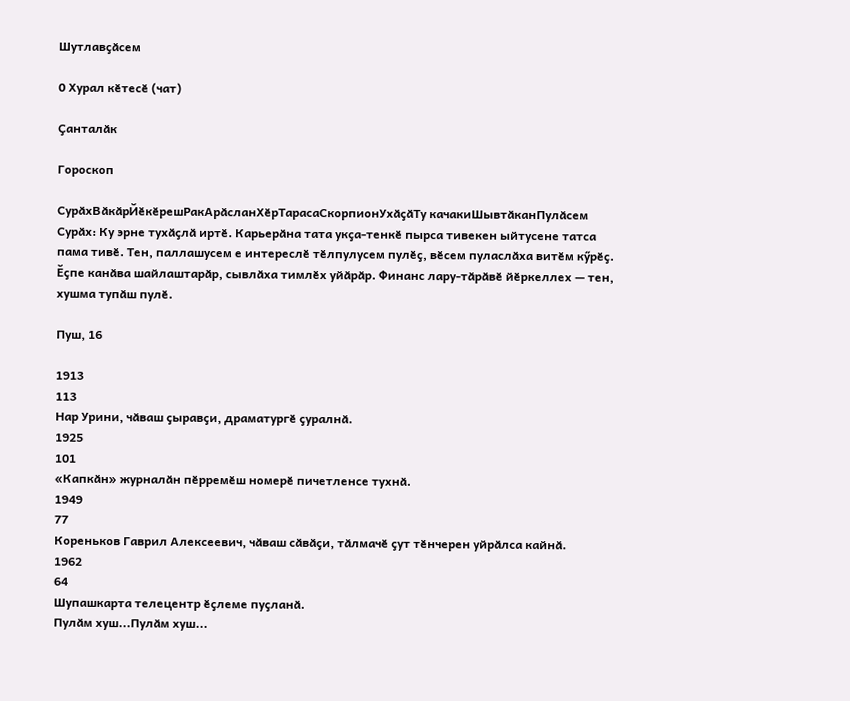Шутлавҫӑсем

0 Хурал кӗтесӗ (чат)

Ҫанталӑк

Гороскоп

СурӑхВӑкӑрЙӗкӗрешРакАрӑсланХӗрТарасаСкорпионУхӑҫӑТу качакиШывтӑканПулӑсем
Сурӑх: Ку эрне тухӑҫлӑ иртӗ. Карьерӑна тата укҫа-тенкӗ пырса тивекен ыйтусене татса пама тивӗ. Тен, паллашусем е интереслӗ тӗлпулусем пулӗҫ, вӗсем пуласлӑха витӗм кӳрӗҫ. Ӗҫпе канӑва шайлаштарӑр, сывлӑха тимлӗх уйӑрӑр. Финанс лару-тӑрӑвӗ йӗркеллех — тен, хушма тупӑш пулӗ.

Пуш, 16

1913
113
Нар Урини, чӑваш ҫыравҫи, драматургӗ ҫуралнӑ.
1925
101
«Капкӑн» журналӑн пӗрремӗш номерӗ пичетленсе тухнӑ.
1949
77
Кореньков Гаврил Алексеевич, чӑваш сӑвӑҫи, тӑлмачӗ ҫут тӗнчерен уйрӑлса кайнӑ.
1962
64
Шупашкарта телецентр ӗҫлеме пуҫланӑ.
Пулӑм хуш...Пулӑм хуш...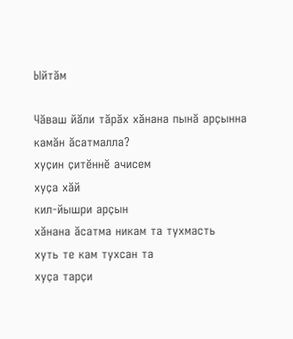Ыйтӑм

Чӑваш йӑли тӑрӑх хӑнана пынӑ арҫынна камӑн ӑсатмалла?
хуҫин ҫитӗннӗ ачисем
хуҫа хӑй
кил-йышри арҫын
хӑнана ӑсатма никам та тухмасть
хуть те кам тухсан та
хуҫа тарҫи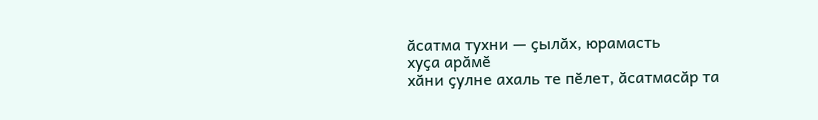ӑсатма тухни — ҫылӑх, юрамасть
хуҫа арӑмӗ
хӑни ҫулне ахаль те пӗлет, ӑсатмасӑр та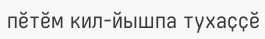пӗтӗм кил-йышпа тухаҫҫӗ